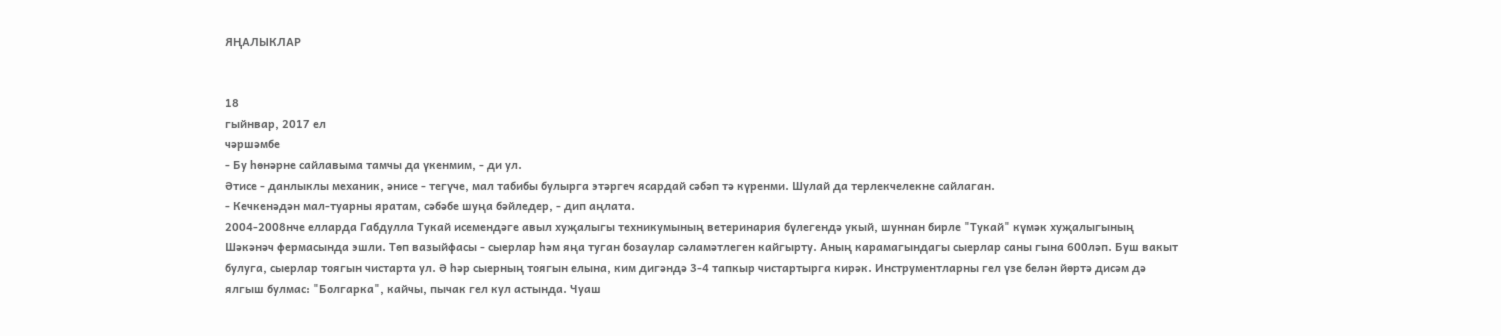ЯҢАЛЫКЛАР


18
гыйнвар, 2017 ел
чәршәмбе
- Бу һөнәрне сайлавыма тамчы да үкенмим, - ди ул.
Әтисе - данлыклы механик, әнисе - тегүче, мал табибы булырга этәргеч ясардай сәбәп тә күренми. Шулай да терлекчелекне сайлаган.
- Кечкенәдән мал-туарны яратам, сәбәбе шуңа бәйледер, - дип аңлата.
2004-2008нче елларда Габдулла Тукай исемендәге авыл хуҗалыгы техникумының ветеринария бүлегендә укый, шуннан бирле "Тукай" күмәк хуҗалыгының Шәкәнәч фермасында эшли. Төп вазыйфасы - сыерлар һәм яңа туган бозаулар сәламәтлеген кайгырту. Аның карамагындагы сыерлар саны гына 600ләп. Буш вакыт булуга, сыерлар тоягын чистарта ул. Ә һәр сыерның тоягын елына, ким дигәндә 3-4 тапкыр чистартырга кирәк. Инструментларны гел үзе белән йөртә дисәм дә ялгыш булмас: "Болгарка", кайчы, пычак гел кул астында. Чуаш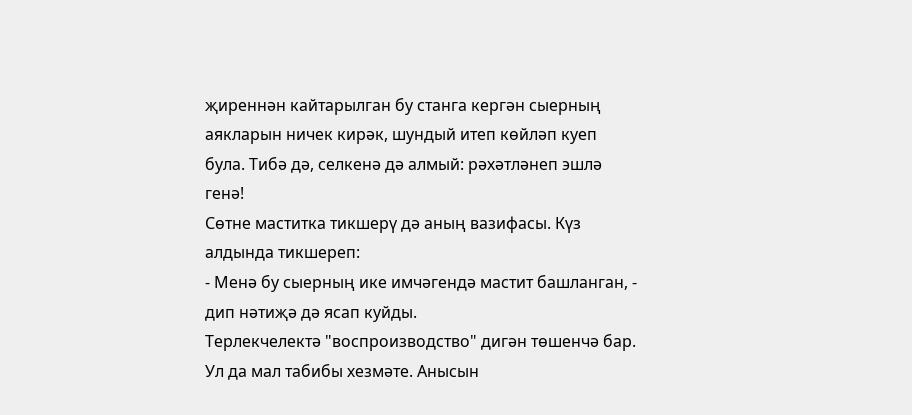җиреннән кайтарылган бу станга кергән сыерның аякларын ничек кирәк, шундый итеп көйләп куеп була. Тибә дә, селкенә дә алмый: рәхәтләнеп эшлә генә!
Сөтне маститка тикшерү дә аның вазифасы. Күз алдында тикшереп:
- Менә бу сыерның ике имчәгендә мастит башланган, - дип нәтиҗә дә ясап куйды.
Терлекчелектә "воспроизводство" дигән төшенчә бар. Ул да мал табибы хезмәте. Анысын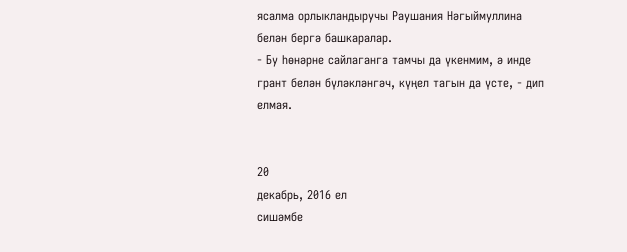ясалма орлыкландыручы Раушания Нәгыймуллина белән бергә башкаралар.
- Бу һөнәрне сайлаганга тамчы да үкенмим, ә инде грант белән бүләкләнгәч, күңел тагын да үсте, - дип елмая.


20
декабрь, 2016 ел
сишәмбе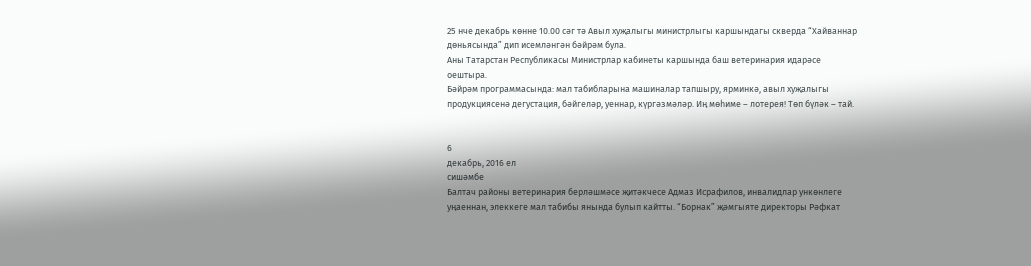25 нче декабрь көнне 10.00 сәг тә Авыл хуҗалыгы министрлыгы каршындагы скверда “Хайваннар дөньясында” дип исемләнгән бәйрәм була.
Аны Татарстан Республикасы Министрлар кабинеты каршында баш ветеринария идарәсе оештыра.
Бәйрәм программасында: мал табибларына машиналар тапшыру, ярминкә, авыл хуҗалыгы продукциясенә дегустация, бәйгеләр, уеннар, күргәзмәләр. Иң мөһиме – лотерея! Төп бүләк – тай.


6
декабрь, 2016 ел
сишәмбе
Балтач районы ветеринария берләшмәсе җитәкчесе Адмаз Исрафилов, инвалидлар ункөнлеге уңаеннан, элеккеге мал табибы янында булып кайтты. “Борнак” җәмгыяте директоры Рәфкат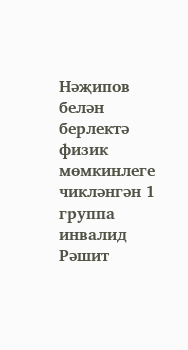Нәҗипов белән берлектә физик мөмкинлеге чикләнгән 1 группа инвалид Рәшит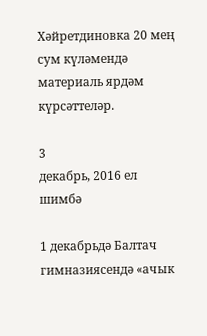Хәйретдиновка 20 мең сум күләмендә материаль ярдәм күрсәттеләр.

3
декабрь, 2016 ел
шимбә

1 декабрьдә Балтач гимназиясендә «ачык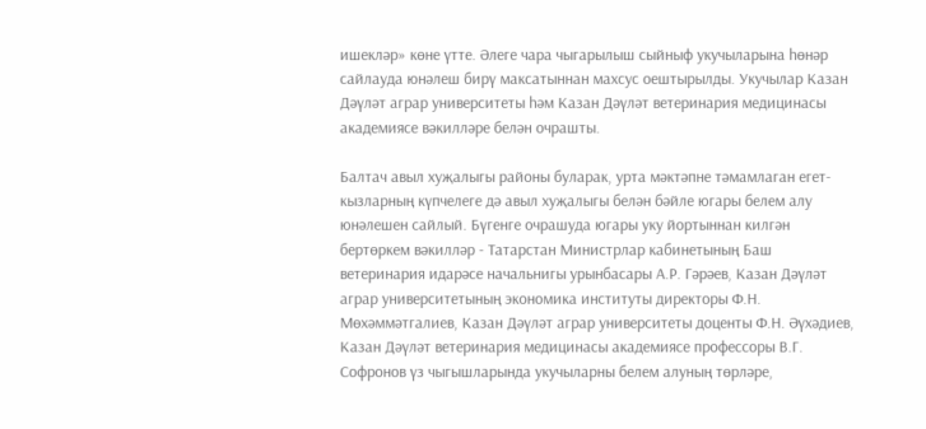ишекләр» көне үтте. Әлеге чара чыгарылыш сыйныф укучыларына һөнәр сайлауда юнәлеш бирү максатыннан махсус оештырылды. Укучылар Казан Дәүләт аграр университеты һәм Казан Дәүләт ветеринария медицинасы академиясе вәкилләре белән очрашты.

Балтач авыл хуҗалыгы районы буларак, урта мәктәпне тәмамлаган егет-кызларның күпчелеге дә авыл хуҗалыгы белән бәйле югары белем алу юнәлешен сайлый. Бүгенге очрашуда югары уку йортыннан килгән бертөркем вәкилләр - Татарстан Министрлар кабинетының Баш ветеринария идарәсе начальнигы урынбасары А.Р. Гәрәев, Казан Дәүләт аграр университетының экономика институты директоры Ф.Н. Мөхәммәтгалиев, Казан Дәүләт аграр университеты доценты Ф.Н. Әүхәдиев, Казан Дәүләт ветеринария медицинасы академиясе профессоры В.Г. Софронов үз чыгышларында укучыларны белем алуның төрләре,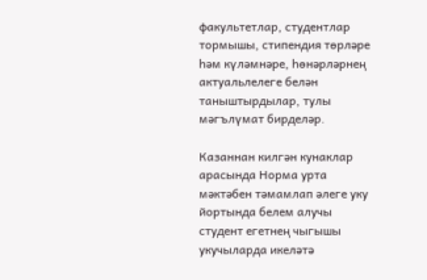факультетлар, студентлар тормышы, стипендия төрләре һәм күләмнәре, һөнәрләрнең актуальлелеге белән таныштырдылар, тулы мәгълүмат бирделәр.

Казаннан килгән кунаклар арасында Норма урта мәктәбен тәмамлап әлеге уку йортында белем алучы студент егетнең чыгышы укучыларда икеләтә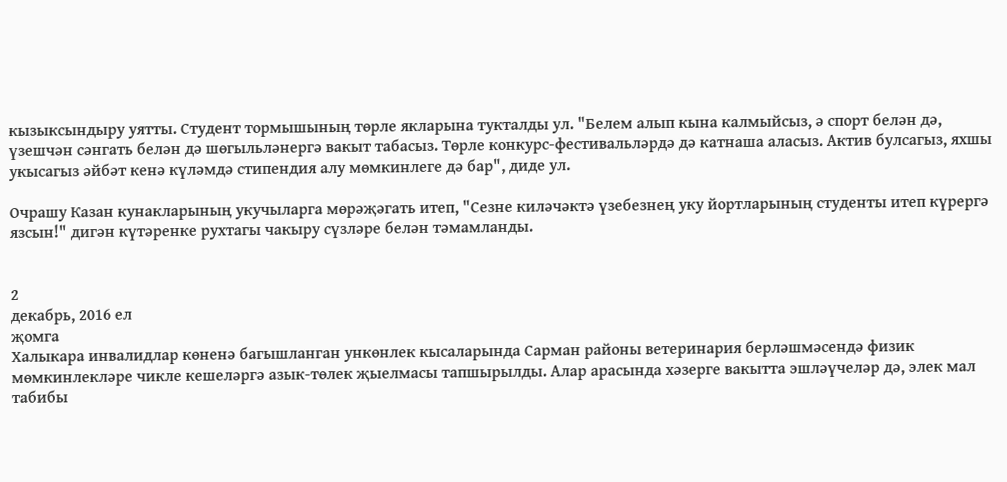кызыксындыру уятты. Студент тормышының төрле якларына тукталды ул. "Белем алып кына калмыйсыз, ә спорт белән дә, үзешчән сәнгать белән дә шөгыльләнергә вакыт табасыз. Төрле конкурс-фестивальләрдә дә катнаша аласыз. Актив булсагыз, яхшы укысагыз әйбәт кенә күләмдә стипендия алу мөмкинлеге дә бар", диде ул.

Очрашу Казан кунакларының укучыларга мөрәҗәгать итеп, "Сезне киләчәктә үзебезнең уку йортларының студенты итеп күрергә язсын!" дигән күтәренке рухтагы чакыру сүзләре белән тәмамланды.


2
декабрь, 2016 ел
җомга
Халыкара инвалидлар көненә багышланган ункөнлек кысаларында Сарман районы ветеринария берләшмәсендә физик мөмкинлекләре чикле кешеләргә азык-төлек җыелмасы тапшырылды. Алар арасында хәзерге вакытта эшләүчеләр дә, элек мал табибы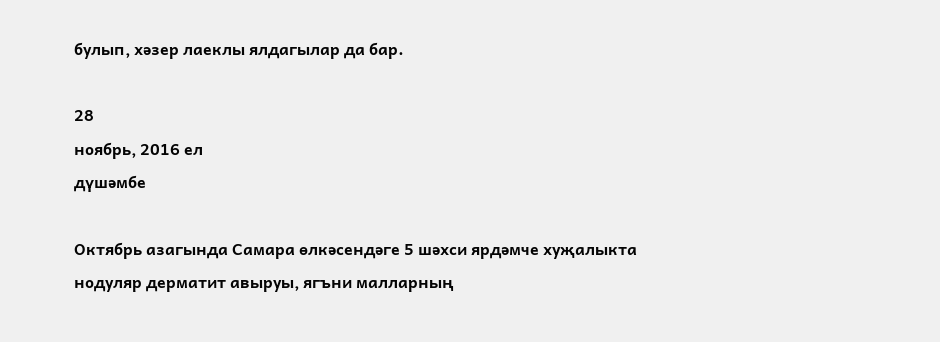булып, хәзер лаеклы ялдагылар да бар.

28
ноябрь, 2016 ел
дүшәмбе

Октябрь азагында Самара өлкәсендәге 5 шәхси ярдәмче хуҗалыкта нодуляр дерматит авыруы, ягъни малларның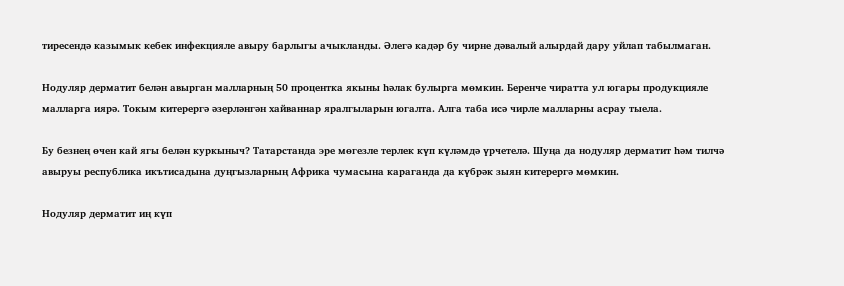тиресендә казымык кебек инфекцияле авыру барлыгы ачыкланды. Әлегә кадәр бу чирне дәвалый алырдай дару уйлап табылмаган.

Нодуляр дерматит белән авырган малларның 50 процентка якыны һәлак булырга мөмкин. Беренче чиратта ул югары продукцияле малларга иярә. Токым китерергә әзерләнгән хайваннар яралгыларын югалта. Алга таба исә чирле малларны асрау тыела.

Бу безнең өчен кай ягы белән куркыныч? Татарстанда эре мөгезле терлек күп күләмдә үрчетелә. Шуңа да нодуляр дерматит һәм тилчә авыруы республика икътисадына дуңгызларның Африка чумасына караганда да күбрәк зыян китерергә мөмкин.

Нодуляр дерматит иң күп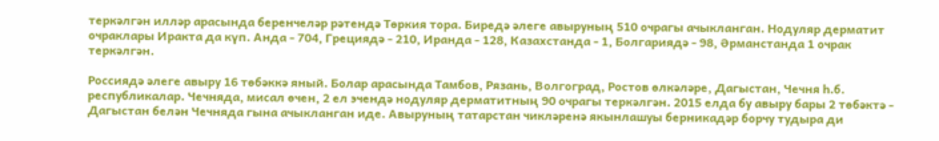теркәлгән илләр арасында беренчеләр рәтендә Төркия тора. Биредә әлеге авыруның 510 очрагы ачыкланган. Нодуляр дерматит очраклары Иракта да күп. Анда - 704, Грециядә - 210, Иранда - 128, Казахстанда - 1, Болгариядә - 98, Әрманстанда 1 очрак теркәлгән.

Россиядә әлеге авыру 16 төбәккә яный. Болар арасында Тамбов, Рязань, Волгоград, Ростов өлкәләре, Дагыстан, Чечня һ.б. республикалар. Чечняда, мисал өчен, 2 ел эчендә нодуляр дерматитның 90 очрагы теркәлгән. 2015 елда бу авыру бары 2 төбәктә - Дагыстан белән Чечняда гына ачыкланган иде. Авыруның татарстан чикләренә якынлашуы берникадәр борчу тудыра ди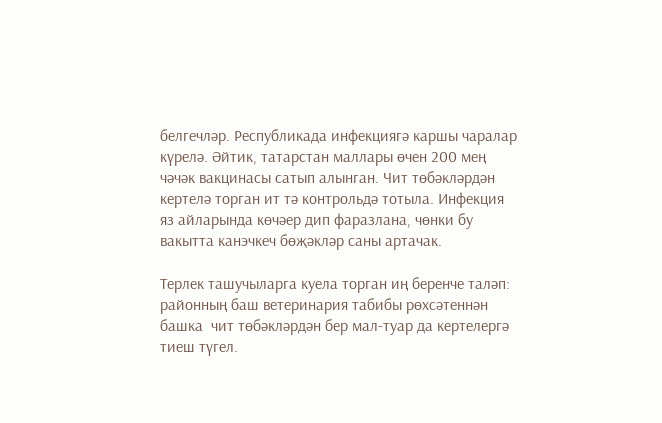белгечләр. Республикада инфекциягә каршы чаралар күрелә. Әйтик, татарстан маллары өчен 200 мең чәчәк вакцинасы сатып алынган. Чит төбәкләрдән кертелә торган ит тә контрольдә тотыла. Инфекция яз айларында көчәер дип фаразлана, чөнки бу вакытта канэчкеч бөҗәкләр саны артачак.

Терлек ташучыларга куела торган иң беренче таләп: районның баш ветеринария табибы рөхсәтеннән башка  чит төбәкләрдән бер мал-туар да кертелергә тиеш түгел.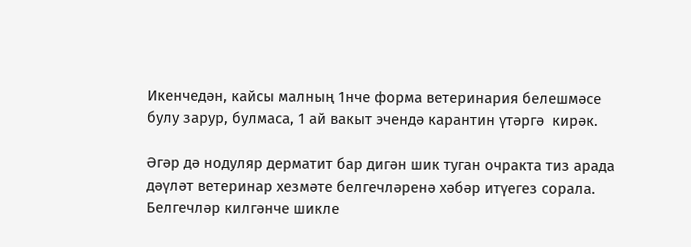Икенчедән, кайсы малның 1нче форма ветеринария белешмәсе булу зарур, булмаса, 1 ай вакыт эчендә карантин үтәргә  кирәк.

Әгәр дә нодуляр дерматит бар дигән шик туган очракта тиз арада дәүләт ветеринар хезмәте белгечләренә хәбәр итүегез сорала. Белгечләр килгәнче шикле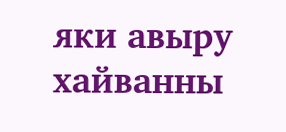яки авыру хайванны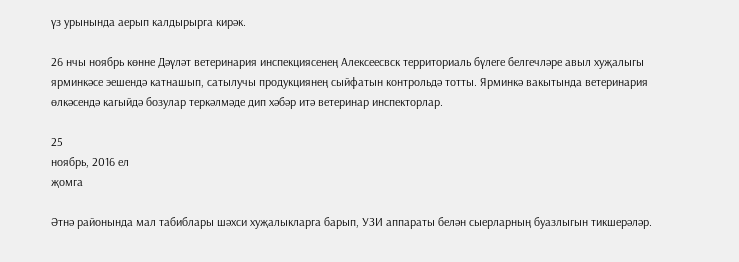үз урынында аерып калдырырга кирәк.

26 нчы ноябрь көнне Дәүләт ветеринария инспекциясенең Алексеесвск территориаль бүлеге белгечләре авыл хуҗалыгы ярминкәсе эешендә катнашып, сатылучы продукциянең сыйфатын контрольдә тотты. Ярминкә вакытында ветеринария өлкәсендә кагыйдә бозулар теркәлмәде дип хәбәр итә ветеринар инспекторлар.

25
ноябрь, 2016 ел
җомга

Әтнә районында мал табиблары шәхси хуҗалыкларга барып, УЗИ аппараты белән сыерларның буазлыгын тикшерәләр.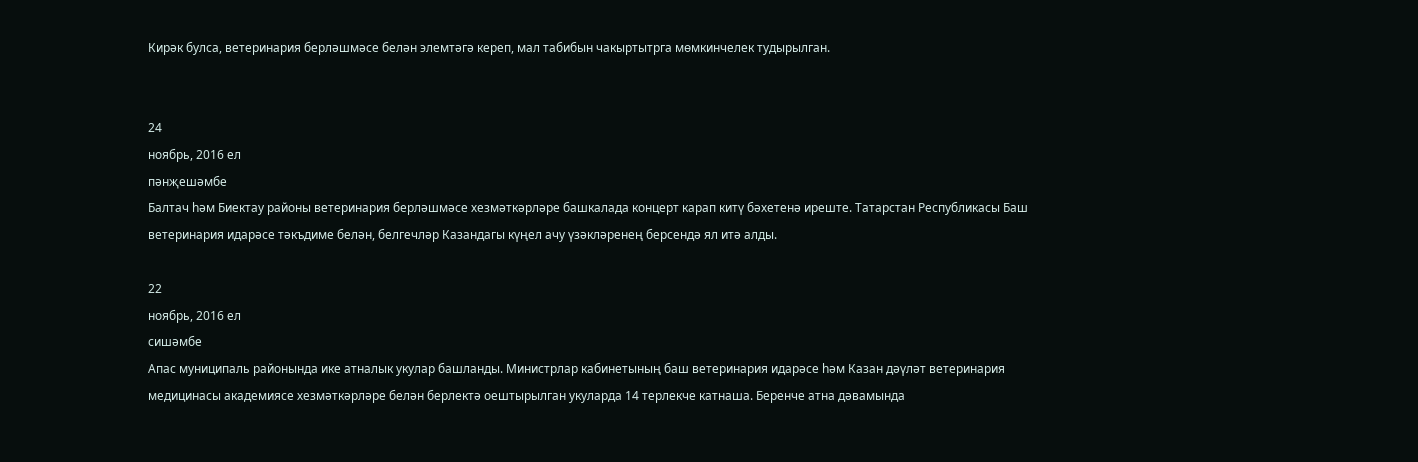Кирәк булса, ветеринария берләшмәсе белән элемтәгә кереп, мал табибын чакыртытрга мөмкинчелек тудырылган.


24
ноябрь, 2016 ел
пәнҗешәмбе
Балтач һәм Биектау районы ветеринария берләшмәсе хезмәткәрләре башкалада концерт карап китү бәхетенә иреште. Татарстан Республикасы Баш ветеринария идарәсе тәкъдиме белән, белгечләр Казандагы күңел ачу үзәкләренең берсендә ял итә алды.

22
ноябрь, 2016 ел
сишәмбе
Апас муниципаль районында ике атналык укулар башланды. Министрлар кабинетының баш ветеринария идарәсе һәм Казан дәүләт ветеринария медицинасы академиясе хезмәткәрләре белән берлектә оештырылган укуларда 14 терлекче катнаша. Беренче атна дәвамында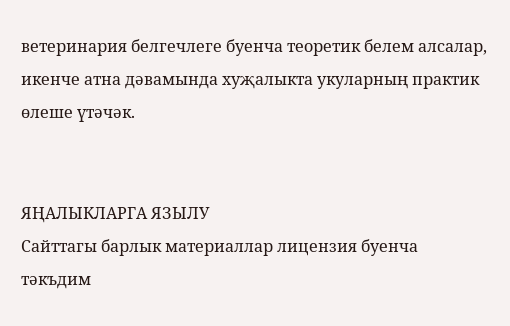ветеринария белгечлеге буенча теоретик белем алсалар, икенче атна дәвамында хуҗалыкта укуларның практик өлеше үтәчәк.


ЯҢАЛЫКЛАРГА ЯЗЫЛУ
Сайттагы барлык материаллар лицензия буенча тәкъдим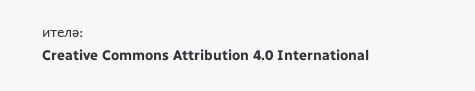ителә:
Creative Commons Attribution 4.0 International